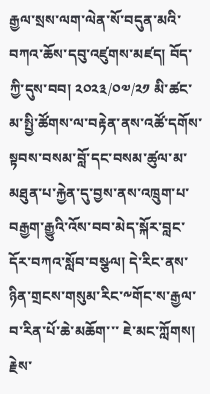རྒྱལ་སྲས་ལག་ལེན་སོ་བདུན་མའི་བཀའ་ཆོས་དབུ་འཛུགས་མཛད། བོད་ཀྱི་དུས་བབ། ༢༠༢༣/༠༧/༢༡ མི་ཚང་མ་སྤྱི་ཚོགས་ལ་བརྟེན་ནས་འཚོ་དགོས་སྟབས་བསམ་བློ་དང་བསམ་ཚུལ་མ་མཐུན་པ་རྐྱེན་དུ་བྱས་ནས་འཁྲུག་པ་བརྒྱག་རྒྱུའི་འོས་བབ་མེད་སྐོར་བླང་དོར་བཀའ་སློབ་བསྩལ། དེ་རིང་ནས་ཉིན་གྲངས་གསུམ་རིང་༸གོང་ས་རྒྱལ་བ་རིན་པོ་ཆེ་མཆོག་་་ ཇེ་མང་ཀློགས།
རྗེས་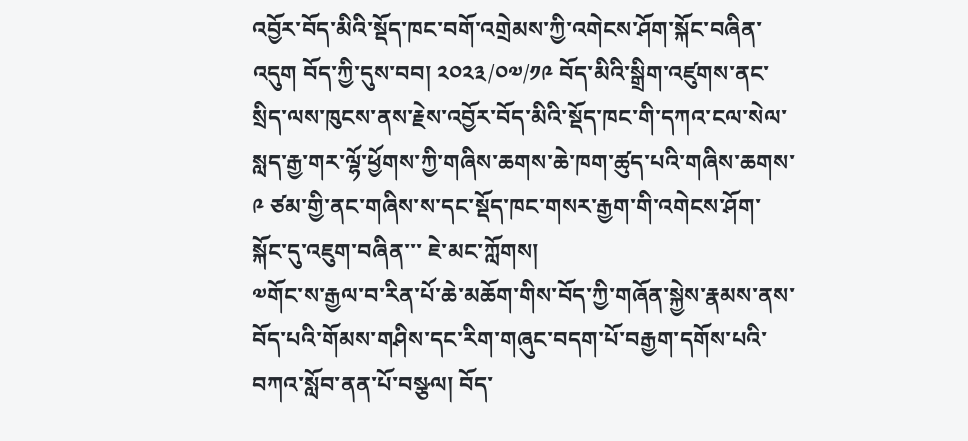འབྱོར་བོད་མིའི་སྡོད་ཁང་བགོ་འགྲེམས་ཀྱི་འགེངས་ཤོག་སྐོང་བཞིན་འདུག བོད་ཀྱི་དུས་བབ། ༢༠༢༣/༠༧/༡༩ བོད་མིའི་སྒྲིག་འཛུགས་ནང་སྲིད་ལས་ཁུངས་ནས་རྗེས་འབྱོར་བོད་མིའི་སྡོད་ཁང་གི་དཀའ་ངལ་སེལ་སླད་རྒྱ་གར་ལྷོ་ཕྱོགས་ཀྱི་གཞིས་ཆགས་ཆེ་ཁག་ཚུད་པའི་གཞིས་ཆགས་ ༩ ཙམ་གྱི་ནང་གཞིས་ས་དང་སྡོད་ཁང་གསར་རྒྱག་གི་འགེངས་ཤོག་སྐོང་དུ་འཇུག་བཞིན་་་ ཇེ་མང་ཀློགས།
༧གོང་ས་རྒྱལ་བ་རིན་པོ་ཆེ་མཆོག་གིས་བོད་ཀྱི་གཞོན་སྐྱེས་རྣམས་ནས་བོད་པའི་གོམས་གཤིས་དང་རིག་གཞུང་བདག་པོ་བརྒྱག་དགོས་པའི་བཀའ་སློབ་ནན་པོ་བསྩལ། བོད་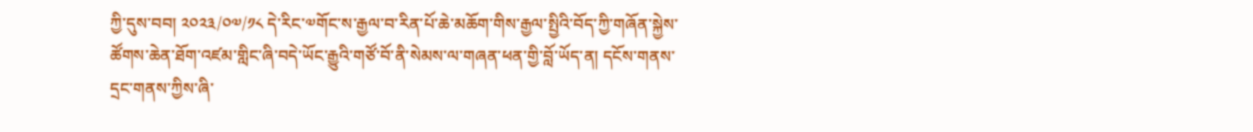ཀྱི་དུས་བབ། ༢༠༢༣/༠༧/༡༨ དེ་རིང་༧གོང་ས་རྒྱལ་བ་རིན་པོ་ཆེ་མཆོག་གིས་རྒྱལ་སྤྱིའི་བོད་ཀྱི་གཞོན་སྐྱེས་ཚོགས་ཆེན་ཐོག་འཛམ་གླིང་ཞི་བདེ་ཡོང་རྒྱུའི་གཙོ་བོ་ནི་སེམས་ལ་གཞན་ཕན་གྱི་བློ་ཡོད་ན། དངོས་གནས་དྲང་གནས་ཀྱིས་ཞི་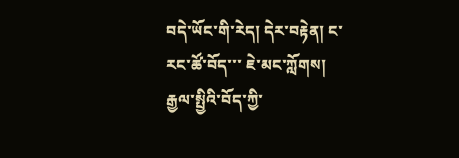བདེ་ཡོང་གི་རེད། དེར་བརྟེན། ང་རང་ཚོ་བོད་་་ ཇེ་མང་ཀློགས།
རྒྱལ་སྤྱིའི་བོད་ཀྱི་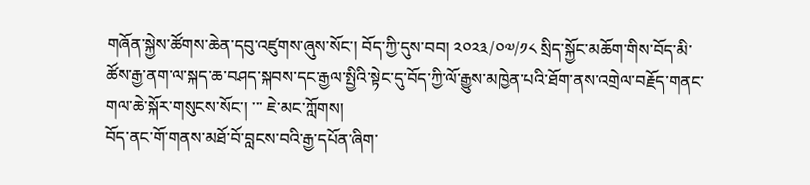གཞོན་སྐྱེས་ཚོགས་ཆེན་དབུ་འཛུགས་ཞུས་སོང་། བོད་ཀྱི་དུས་བབ། ༢༠༢༣/༠༧/༡༨ སྲིད་སྐྱོང་མཆོག་གིས་བོད་མི་ཚོས་རྒྱ་ནག་ལ་སྐད་ཆ་བཤད་སྐབས་དང་རྒྱལ་སྤྱིའི་སྟེང་དུ་བོད་ཀྱི་ལོ་རྒྱུས་མཁྱེན་པའི་ཐོག་ནས་འགྲེལ་བརྗོད་གནང་གལ་ཆེ་སྐོར་གསུངས་སོང་། ་་་ ཇེ་མང་ཀློགས།
བོད་ནང་གོ་གནས་མཐོ་བོ་བླངས་བའི་རྒྱ་དཔོན་ཞིག་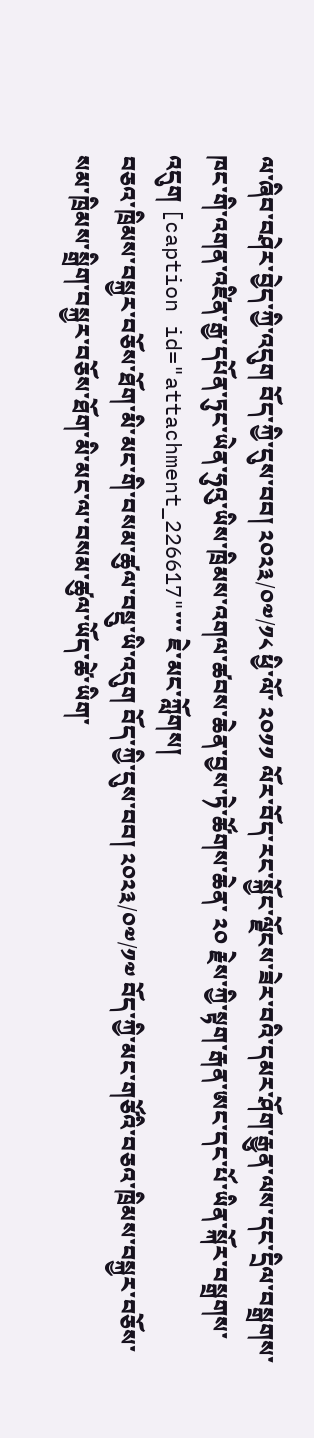ལ་ཞིབ་བཤེར་བྱེད་ཀྱི་འདུག བོད་ཀྱི་དུས་བབ། ༢༠༢༣/༠༧/༡༨ ཕྱི་ལོ་ ༢༠༡༡ ལོར་བོད་རང་སྐྱོང་ལྗོངས་ཟེར་བའི་དམར་ཤོག་རྒྱུན་ལས་དང་དྲིལ་བསྒྲགས་ཁང་གི་འགན་འཛིན་རྒྱ་དཔོན་ཏུང་ཡེན་ཧུའུ་ཡིས་ཁྲིམས་འགལ་ཚབས་ཆེན་བྱས་ཏེ་ཚོགས་ཆེན་ ༢༠ རྗེས་ཀྱི་སྟག་རྒན་ཨང་དང་པོ་ཡིན་སྐོར་བསྒྲགས་འདུག [caption id="attachment_226617"་་་ ཇེ་མང་ཀློགས།
བཅའ་ཁྲིམས་བསྐྱར་བཅོས་ཐོག་མི་མང་གི་བསམ་ཚུལ་བསྡུ་ཡི་འདུག བོད་ཀྱི་དུས་བབ། ༢༠༢༣/༠༧/༡༧ བོད་ཀྱི་མང་གཙོའི་བཅའ་ཁྲིམས་བསྐྱར་བཅོས་སམ་ཁྲིམས་སྒྲིག་བསྐྱར་བཅོས་ཐོག་མི་མང་ལ་བསམ་ཚུལ་ཡོད་ཚེ་ཡིག་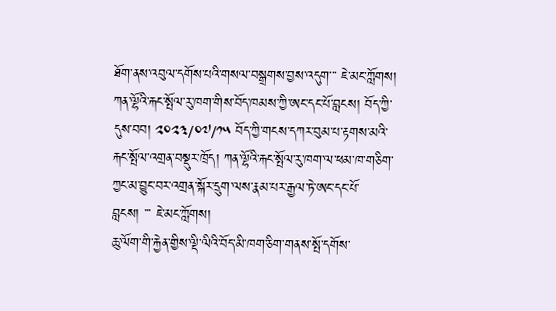ཐོག་ནས་འབུལ་དགོས་པའི་གསལ་བསྒྲགས་བྱས་འདུག་་་ ཇེ་མང་ཀློགས།
ཀན་ལྷོའི་རྐང་སྤོལ་རུ་ཁག་གིས་བོད་ཁམས་ཀྱི་ཨང་དང་པོ་བླངས། བོད་ཀྱི་དུས་བབ། ༢༠༢༣/༠༧/༡༥ བོད་ཀྱི་གངས་དཀར་བུམ་པ་རྟགས་མའི་རྐང་སྤོལ་འགྲན་བསྡུར་ཁྲོད། ཀན་ལྷོའི་རྐང་སྤོལ་རུ་ཁག་ལ་ཕམ་ཁ་གཅིག་ཀྱང་མ་བྱུང་བར་འགྲན་སྐོར་དྲུག་ལས་རྣམ་པར་རྒྱལ་ཏེ་ཨང་དང་པོ་བླངས། ་་་ ཇེ་མང་ཀློགས།
ཆུ་ལོག་གི་རྐྱེན་གྱིས་ལྡི་ལིའི་བོད་མི་ཁག་ཅིག་གནས་སྤོ་དགོས་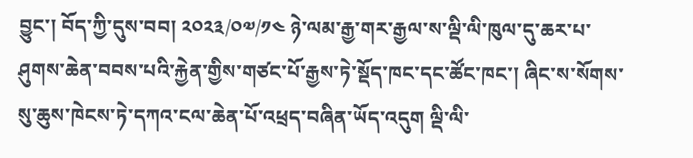བྱུང་། བོད་ཀྱི་དུས་བབ། ༢༠༢༣/༠༧/༡༤ ཉེ་ལམ་རྒྱ་གར་རྒྱལ་ས་ལྡི་ལི་ཁུལ་དུ་ཆར་པ་ཤུགས་ཆེན་བབས་པའི་རྐྱེན་གྱིས་གཙང་པོ་རྒྱས་ཏེ་སྡོད་ཁང་དང་ཚོང་ཁང་། ཞིང་ས་སོགས་སུ་ཆུས་ཁེངས་ཏེ་དཀའ་ངལ་ཆེན་པོ་འཕྲད་བཞིན་ཡོད་འདུག ལྡི་ལི་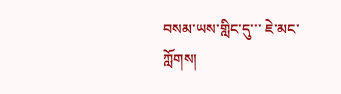བསམ་ཡས་གླིང་དུ་་་ ཇེ་མང་ཀློགས།